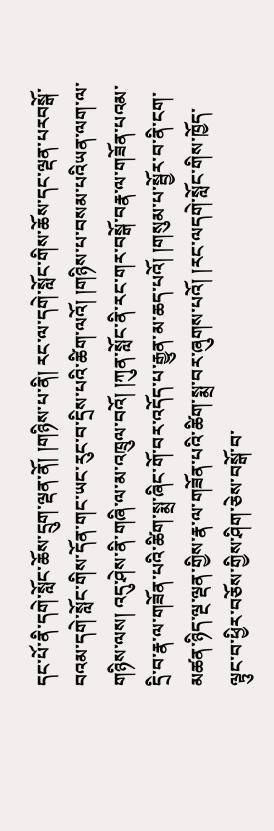དང་པོ་ནི་དགེ་སློང་ཆོས་དྲུག་ལྡན་ནོ། །གཉིས་པ་ནི། རང་ལ་དགེ་སློང་གིས་ཆོས་དང་ལྡན་པརབསྒོ་བའམ་དགེ་སློང་གིས་དོན་གང་ཡང་རུང་བ་དྲིས་པའི་ཚིག་ལའོ། །གཉིས་པ་བསམ་པའིཡན་ལག་ལ་གཉིས་ལས། འདུ་ཤེས་ནི་གཞི་ལ་མ་འཁྲུལ་བའོ། །ཀུན་སློང་ནི་རང་གར་བསྒོ་བརྣ་ལ་གཟོན་པའམ་དྲི་བ་རྣ་ལ་གཟོན་པའི་ཚིག་སྨྲ་ཞིང་གོ་བར་འདོད་པ་རྒྱུན་མ་ཆད་པའོ། །གསུམ་པ་སྦྱོར་བ་ནི་ངག་མཚན་ཉིད་ལྔ་ལྡན་གྱིས་རྣ་ལ་གཟོན་པའི་ཚིག་སྨྲ་བར་ཞུགས་པའོ། །རང་ལདགེ་སློང་གིས་ཁྱོད་ལྟུང་བ་ཕྱིར་བཅོས་གྱིས་ཤིག་ཅེས་བསྒོ་བ་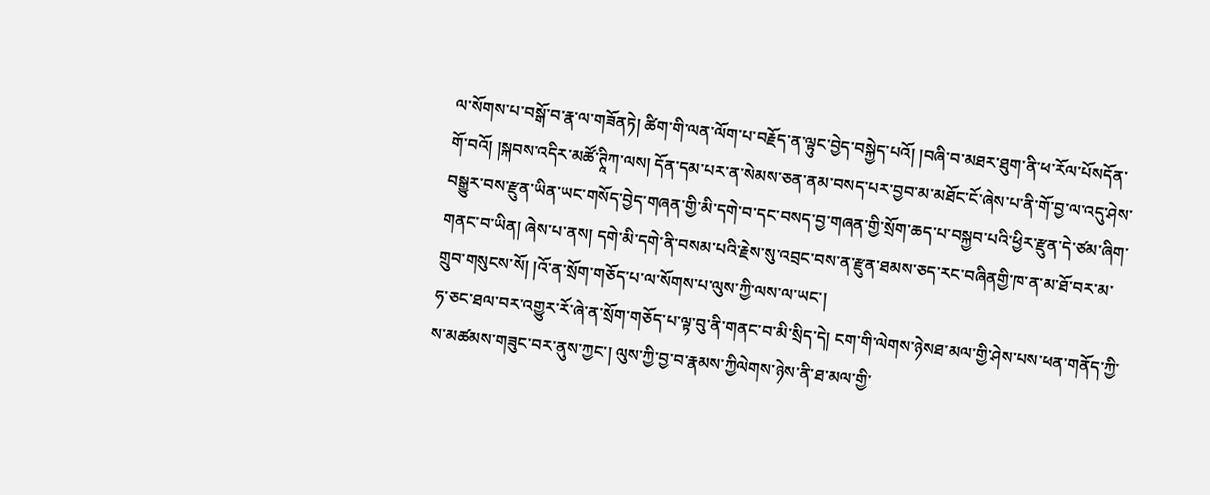ལ་སོགས་པ་བསྒོ་བ་རྣ་ལ་གཟོནཏེ། ཚིག་གི་ལན་ལོག་པ་བརྗོད་ན་ལྟུང་བྱེད་བསྐྱེད་པའོ། །བཞི་བ་མཐར་ཐུག་ནི་ཕ་རོལ་པོསདོན་གོ་བའོ། །སྐབས་འདིར་མཚོ་ཊཱིཀ་ལས། དོན་དམ་པར་ན་སེམས་ཅན་ནམ་བསད་པར་བྱབ་མ་མཐོང་ངོ་ཞེས་པ་ནི་གོ་བྱ་ལ་འདུ་ཤེས་བསྒྱུར་བས་རྫུན་ཡིན་ཡང་གསོད་བྱེད་གཞན་གྱི་མི་དགེ་བ་དང་བསད་བྱ་གཞན་གྱི་སྲོག་ཆད་པ་བསྐྱབ་པའི་ཕྱིར་རྫུན་དེ་ཙམ་ཞིག་གནང་བ་ཡིན། ཞེས་པ་ནས། དགེ་མི་དགེ་ནི་བསམ་པའི་རྗེས་སུ་འབྲང་བས་ན་རྫུན་ཐམས་ཅད་རང་བཞིནགྱི་ཁ་ན་མ་ཐོ་བར་མ་གྲུབ་གསུངས་སོ། །འོ་ན་སྲོག་གཅོད་པ་ལ་སོགས་པ་ལུས་ཀྱི་ལས་ལ་ཡང་།
ཧ་ཅང་ཐལ་བར་འགྱུར་རོ་ཞེ་ན་སྲོག་གཅོད་པ་ལྟ་བུ་ནི་གནང་བ་མི་སྲིད་དེ། ངག་གི་ལེགས་ཉེསཐ་མལ་གྱི་ཤེས་པས་ཕན་གནོད་ཀྱི་ས་མཚམས་གཟུང་བར་ནུས་ཀྱང་། ལུས་ཀྱི་བྱ་བ་རྣམས་ཀྱིལེགས་ཉེས་ནི་ཐ་མལ་གྱི་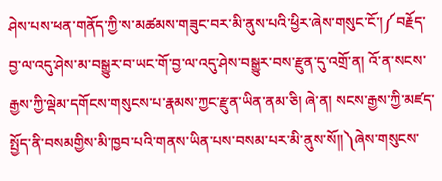ཤེས་པས་ཕན་གནོད་ཀྱི་ས་མཚམས་གཟུང་བར་མི་ནུས་པའི་ཕྱིར་ཞེས་གསུང་ངོ་།༼བརྗོད་བྱ་ལ་འདུ་ཤེས་མ་བསྒྱུར་བ་ཡང་གོ་བྱ་ལ་འདུ་ཤེས་བསྒྱུར་བས་རྫུན་དུ་འགྲོ་ན། འོ་ན་སངས་རྒྱས་ཀྱི་ལྡེམ་དགོངས་གསུངས་པ་རྣམས་ཀྱང་རྫུན་ཡིན་ནམ་ཅི། ཞེ་ན། སངས་རྒྱས་ཀྱི་མཛད་སྤྱོད་ནི་བསམགྱིས་མི་ཁྱབ་པའི་གནས་ཡིན་པས་བསམ་པར་མི་ནུས་སོ།།༽ཞེས་གསུངས་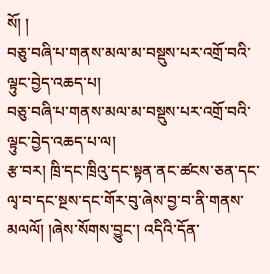སོ། །
བཅུ་བཞི་པ་གནས་མལ་མ་བསྡུས་པར་འགྲོ་བའི་ལྟུང་བྱེད་འཆད་པ།
བཅུ་བཞི་པ་གནས་མལ་མ་བསྡུས་པར་འགྲོ་བའི་ལྟུང་བྱེད་འཆད་པ་ལ།
རྩ་བར། ཁྲི་དང་ཁྲིའུ་དང་སྟན་ནང་ཚངས་ཅན་དང་ལྭ་བ་དང་སྔས་དང་གོར་བུ་ཞེས་བྱ་བ་ནི་གནས་མལལོ། །ཞེས་སོགས་བྱུང་། འདིའི་དོན་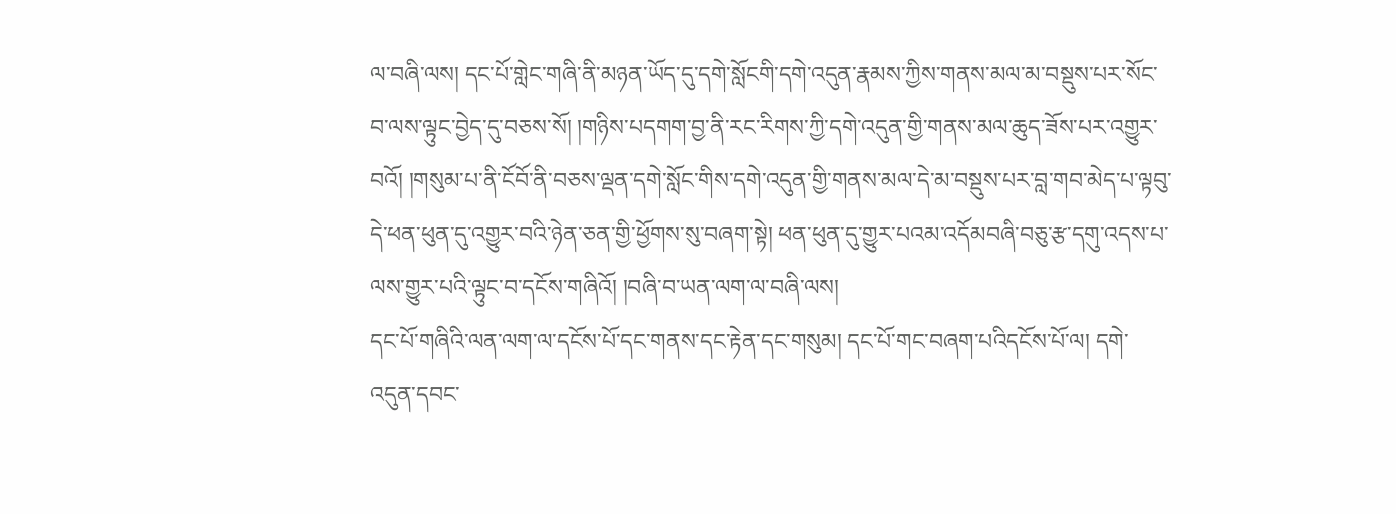ལ་བཞི་ལས། དང་པོ་གླེང་གཞི་ནི་མཉན་ཡོད་དུ་དགེ་སློངགི་དགེ་འདུན་རྣམས་ཀྱིས་གནས་མལ་མ་བསྡུས་པར་སོང་བ་ལས་ལྟུང་བྱེད་དུ་བཅས་སོ། །གཉིས་པདགག་བྱ་ནི་རང་རིགས་ཀྱི་དགེ་འདུན་གྱི་གནས་མལ་ཆུད་ཟོས་པར་འགྱུར་བའོ། །གསུམ་པ་ནི་ངོབོ་ནི་བཅས་ལྡན་དགེ་སློང་གིས་དགེ་འདུན་གྱི་གནས་མལ་དེ་མ་བསྡུས་པར་བླ་གབ་མེད་པ་ལྟབུ་དེ་ཕན་ཕུན་དུ་འགྱུར་བའི་ཉེན་ཅན་གྱི་ཕྱོགས་སུ་བཞག་སྟེ། ཕན་ཕུན་དུ་གྱུར་པའམ་འདོམབཞི་བཅུ་རྩ་དགུ་འདས་པ་ལས་གྱུར་པའི་ལྟུང་བ་དངོས་གཞིའོ། །བཞི་བ་ཡན་ལག་ལ་བཞི་ལས།
དང་པོ་གཞིའི་ལན་ལག་ལ་དངོས་པོ་དང་གནས་དང་རྟེན་དང་གསུམ། དང་པོ་གང་བཞག་པའིདངོས་པོ་ལ། དགེ་འདུན་དབང་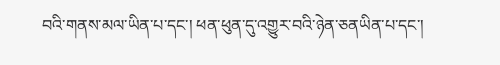བའི་གནས་མལ་ཡིན་པ་དང་། ཕན་ཕུན་དུ་འགྱུར་བའི་ཉེན་ཅནཡིན་པ་དང་།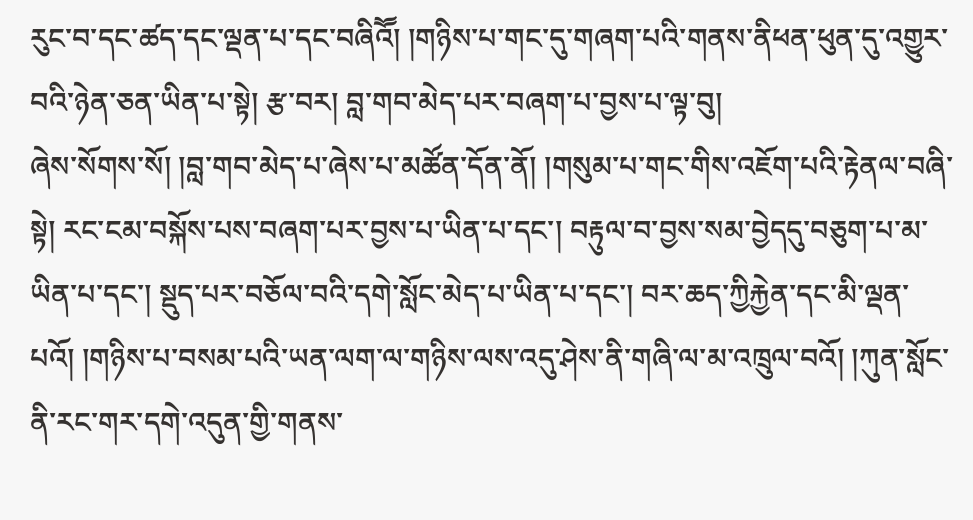རུང་བ་དང་ཚད་དང་ལྡན་པ་དང་བཞིའཽ། །གཉིས་པ་གང་དུ་གཞག་པའི་གནས་ནིཕན་ཕུན་དུ་འགྱུར་བའི་ཉེན་ཅན་ཡིན་པ་སྟེ། རྩ་བར། བླ་གབ་མེད་པར་བཞག་པ་བྱས་པ་ལྟ་བུ།
ཞེས་སོགས་སོ། །བླ་གབ་མེད་པ་ཞེས་པ་མཚོན་དོན་ནོ། །གསུམ་པ་གང་གིས་འཇོག་པའི་རྟེནལ་བཞི་སྟེ། རང་ངམ་བསྐོས་པས་བཞག་པར་བྱས་པ་ཡིན་པ་དང་། བརྟུལ་བ་བྱས་སམ་བྱེདདུ་བཅུག་པ་མ་ཡིན་པ་དང་། སྡུད་པར་བཅོལ་བའི་དགེ་སློང་མེད་པ་ཡིན་པ་དང་། བར་ཆད་ཀྱིརྐྱེན་དང་མི་ལྡན་པའོ། །གཉིས་པ་བསམ་པའི་ཡན་ལག་ལ་གཉིས་ལས་འདུ་ཤེས་ནི་གཞི་ལ་མ་འཁྲུལ་བའོ། །ཀུན་སློང་ནི་རང་གར་དགེ་འདུན་གྱི་གནས་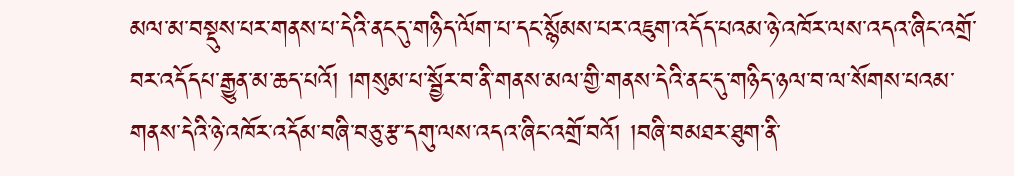མལ་མ་བསྡུས་པར་གནས་པ་དེའི་ནངདུ་གཉིད་ལོག་པ་དང་སྙོམས་པར་འཇུག་འདོད་པའམ་ཉེ་འཁོར་ལས་འདའ་ཞིང་འགྲོ་བར་འདོདཔ་རྒྱུན་མ་ཆད་པའོ། །གསུམ་པ་སྦྱོར་བ་ནི་གནས་མལ་གྱི་གནས་དེའི་ནང་དུ་གཉིད་ཉལ་བ་ལ་སོགས་པའམ་གནས་དེའི་ཉེ་འཁོར་འདོམ་བཞི་བཅུ་རྩ་དགུ་ལས་འདའ་ཞིང་འགྲོ་བའོ། །བཞི་བམཐར་ཐུག་ནི་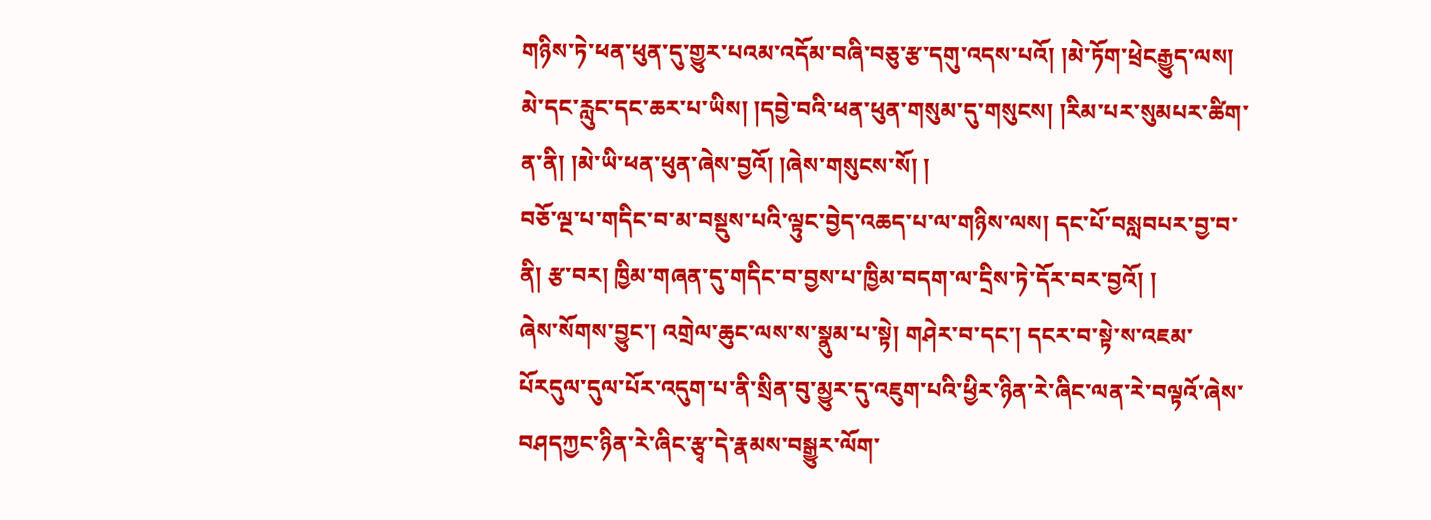གཉིས་ཏེ་ཕན་ཕུན་དུ་གྱུར་པའམ་འདོམ་བཞི་བཅུ་རྩ་དགུ་འདས་པའོ། །མེ་ཏོག་ཕྲེངརྒྱུད་ལས། མེ་དང་རླུང་དང་ཆར་པ་ཡིས། །དབྱེ་བའི་ཕན་ཕུན་གསུམ་དུ་གསུངས། །རིམ་པར་སུམཔར་ཚིག་ན་ནི། །མེ་ཡི་ཕན་ཕུན་ཞེས་བྱའོ། །ཞེས་གསུངས་སོ། །
བཅོ་ལྔ་པ་གདིང་བ་མ་བསྡུས་པའི་ལྟུང་བྱེད་འཆད་པ་ལ་གཉིས་ལས། དང་པོ་བསླབཔར་བྱ་བ་ནི། རྩ་བར། ཁྱིམ་གཞན་དུ་གདིང་བ་བྱས་པ་ཁྱིམ་བདག་ལ་དྲིས་ཏེ་དོར་བར་བྱའོ། །
ཞེས་སོགས་བྱུང་། འགྲེལ་ཆུང་ལས་ས་སྣུམ་པ་སྟེ། གཤེར་བ་དང་། དངར་བ་སྟེ་ས་འཇམ་པོརདུལ་དུལ་པོར་འདུག་པ་ནི་སྲིན་བུ་མྱུར་དུ་འཇུག་པའི་ཕྱིར་ཉིན་རེ་ཞིང་ལན་རེ་བལྟའོ་ཞེས་བཤདཀྱང་ཉིན་རེ་ཞིང་རྩྭ་དེ་རྣམས་བསྒྱུར་ལོག་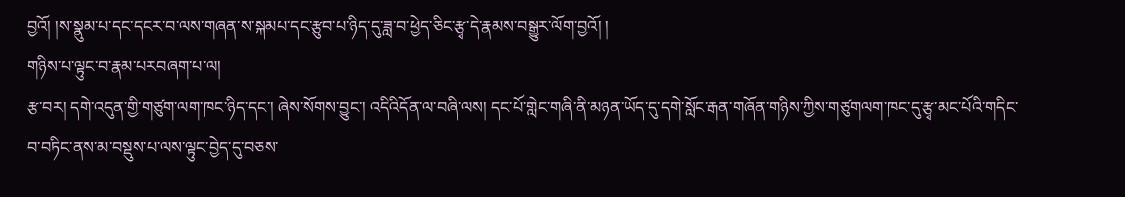བྱའོ། །ས་སྣུམ་པ་དང་དངར་བ་ལས་གཞན་ས་སྐམཔ་དང་རྩུབ་པ་ཉིད་དུ་ཟླ་བ་ཕྱེད་ཅིང་རྩྭ་དེ་རྣམས་བསྒྱུར་ལོག་བྱའོ། །
གཉིས་པ་ལྟུང་བ་རྣམ་པརབཞག་པ་ལ།
རྩ་བར། དགེ་འདུན་གྱི་གཙུག་ལག་ཁང་ཉིད་དང་། ཞེས་སོགས་བྱུང་། འདིའིདོན་ལ་བཞི་ལས། དང་པོ་གླེང་གཞི་ནི་མཉན་ཡོད་དུ་དགེ་སློང་རྒན་གཞོན་གཉིས་ཀྱིས་གཙུགལག་ཁང་དུ་རྩྭ་མང་པོའི་གདིང་བ་བཏིང་ནས་མ་བསྡུས་པ་ལས་ལྟུང་བྱེད་དུ་བཅས་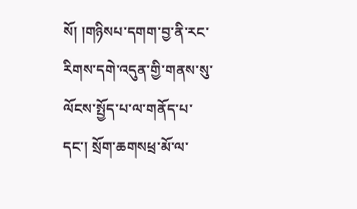སོ། །གཉིསཔ་དགག་བྱ་ནི་རང་རིགས་དགེ་འདུན་གྱི་གནས་སུ་ལོངས་སྤྱོད་པ་ལ་གནོད་པ་དང་། སྲོག་ཆགསཕྲ་མོ་ལ་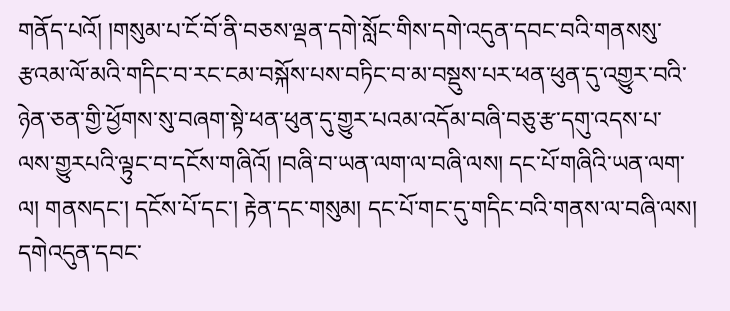གནོད་པའོ། །གསུམ་པ་ངོ་བོ་ནི་བཅས་ལྡན་དགེ་སློང་གིས་དགེ་འདུན་དབང་བའི་གནསསུ་རྩའམ་ལོ་མའི་གདིང་བ་རང་ངམ་བསྐོས་པས་བཏིང་བ་མ་བསྡུས་པར་ཕན་ཕུན་དུ་འགྱུར་བའི་ཉེན་ཅན་གྱི་ཕྱོགས་སུ་བཞག་སྟེ་ཕན་ཕུན་དུ་གྱུར་པའམ་འདོམ་བཞི་བཅུ་རྩ་དགུ་འདས་པ་ལས་གྱུརཔའི་ལྟུང་བ་དངོས་གཞིའོ། །བཞི་བ་ཡན་ལག་ལ་བཞི་ལས། དང་པོ་གཞིའི་ཡན་ལག་ལ། གནསདང་། དངོས་པོ་དང་། རྟེན་དང་གསུམ། དང་པོ་གང་དུ་གདིང་བའི་གནས་ལ་བཞི་ལས། དགེའདུན་དབང་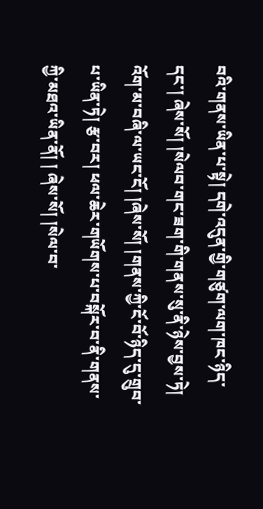བའི་གནས་ཡིན་པ་སྟེ། དགེ་འདུན་གྱི་གཙུག་ལག་ཁང་ཉིད་དང་། ཞེས་སོ། །སེལབ་གང་ཟག་གི་གནས་སུ་ནི་ཉེས་བྱས་ཏེ། འོག་མ་བཞི་ལ་ཡང་ངོ། །ཞེས་སོ། །གནས་ཀྱི་ངོ་བོ་ཉིད་དུ་གྲུབ་པ་ཡིན་ཏེ། རྩ་བར། ཕལ་ཆེར་གཡོགས་པ་བསྐོར་བ་ནི་གནས་ཀྱི་མཐའ་ཡིན་ནོ། ། ཞེས་སོ། །སེལ་བ་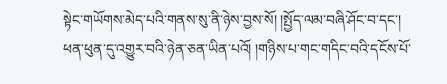སྟེང་གཡོགས་མེད་པའི་གནས་སུ་ནི་ཉེས་བྱས་སོ། །སྤྱོད་ལམ་བཞི་ཤོང་བ་དང་། ཕན་ཕུན་དུ་འགྱུར་བའི་ཉེན་ཅན་ཡིན་པའོ། །གཉིས་པ་གང་གདིང་བའི་དངོས་པོ་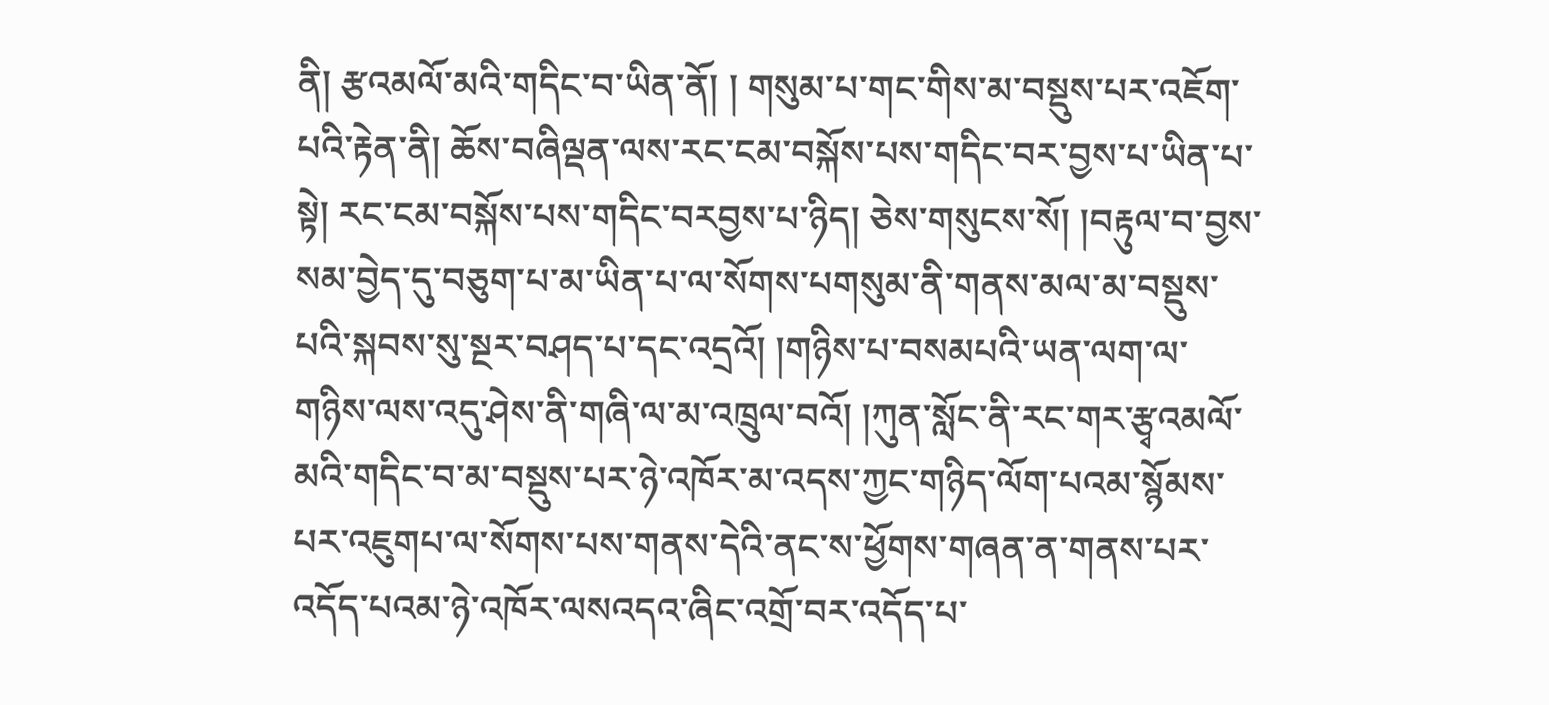ནི། རྩའམལོ་མའི་གདིང་བ་ཡིན་ནོ། ། གསུམ་པ་གང་གིས་མ་བསྡུས་པར་འཇོག་པའི་རྟེན་ནི། ཆོས་བཞིལྡན་ལས་རང་ངམ་བསྐོས་པས་གདིང་བར་བྱས་པ་ཡིན་པ་སྟེ། རང་ངམ་བསྐོས་པས་གདིང་བརབྱས་པ་ཉིད། ཅེས་གསུངས་སོ། །བརྟུལ་བ་བྱས་སམ་བྱེད་དུ་བཅུག་པ་མ་ཡིན་པ་ལ་སོགས་པགསུམ་ནི་གནས་མལ་མ་བསྡུས་པའི་སྐབས་སུ་སྔར་བཤད་པ་དང་འདྲའོ། །གཉིས་པ་བསམཔའི་ཡན་ལག་ལ་གཉིས་ལས་འདུ་ཤེས་ནི་གཞི་ལ་མ་འཁྲུལ་བའོ། །ཀུན་སློང་ནི་རང་གར་རྩྭའམལོ་མའི་གདིང་བ་མ་བསྡུས་པར་ཉེ་འཁོར་མ་འདས་ཀྱང་གཉིད་ལོག་པའམ་སྙོམས་པར་འཇུགཔ་ལ་སོགས་པས་གནས་དེའི་ནང་ས་ཕྱོགས་གཞན་ན་གནས་པར་འདོད་པའམ་ཉེ་འཁོར་ལསའདའ་ཞིང་འགྲོ་བར་འདོད་པ་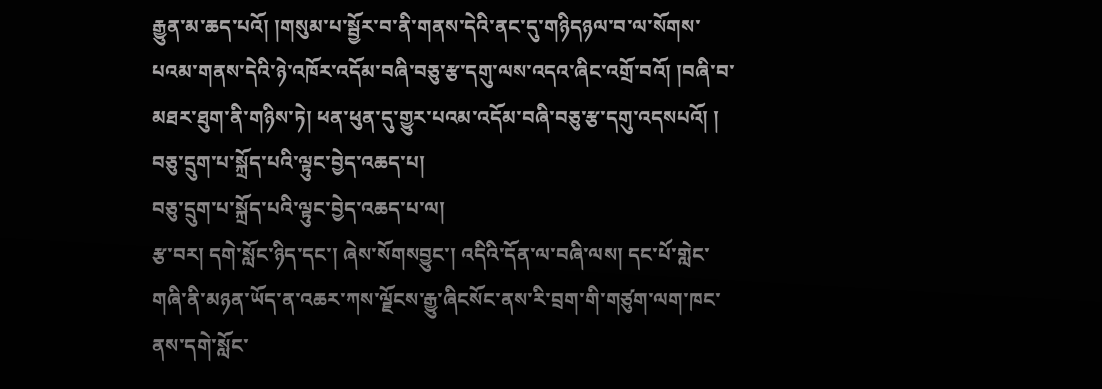རྒྱུན་མ་ཆད་པའོ། །གསུམ་པ་སྦྱོར་བ་ནི་གནས་དེའི་ནང་དུ་གཉིདཉལ་བ་ལ་སོགས་པའམ་གནས་དེའི་ཉེ་འཁོར་འདོམ་བཞི་བཅུ་རྩ་དགུ་ལས་འདའ་ཞིང་འགྲོ་བའོ། །བཞི་བ་མཐར་ཐུག་ནི་གཉིས་ཏེ། ཕན་ཕུན་དུ་གྱུར་པའམ་འདོམ་བཞི་བཅུ་རྩ་དགུ་འདསཔའོ། །
བཅུ་དྲུག་པ་སྐྲོད་པའི་ལྟུང་བྱེད་འཆད་པ།
བཅུ་དྲུག་པ་སྐྲོད་པའི་ལྟུང་བྱེད་འཆད་པ་ལ།
རྩ་བར། དགེ་སློང་ཉིད་དང་། ཞེས་སོགསབྱུང་། འདིའི་དོན་ལ་བཞི་ལས། དང་པོ་གླེང་གཞི་ནི་མཉན་ཡོད་ན་འཆར་ཀས་ལྗོངས་རྒྱུ་ཞིངསོང་ནས་རི་བྲག་གི་གཙུག་ལག་ཁང་ནས་དགེ་སློང་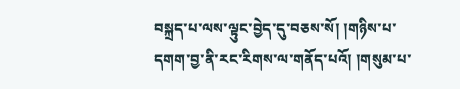བསྐྲད་པ་ལས་ལྟུང་བྱེད་དུ་བཅས་སོ། །གཉིས་པ་དགག་བྱ་ནི་རང་རིགས་ལ་གནོད་པའོ། །གསུམ་པ་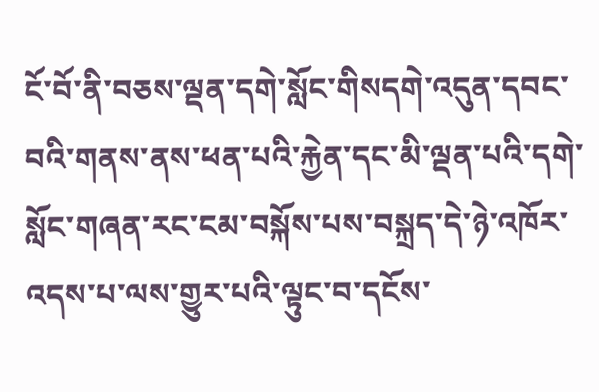ངོ་བོ་ནི་བཅས་ལྡན་དགེ་སློང་གིསདགེ་འདུན་དབང་བའི་གནས་ནས་ཕན་པའི་རྐྱེན་དང་མི་ལྡན་པའི་དགེ་སློང་གཞན་རང་ངམ་བསྐོས་པས་བསྐྲད་དེ་ཉེ་འཁོར་འདས་པ་ལས་གྱུར་པའི་ལྟུང་བ་དངོས་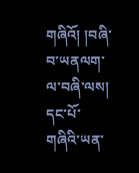གཞིའོ། །བཞི་བ་ཡནལག་ལ་བཞི་ལས། དང་པོ་གཞིའི་ཡན་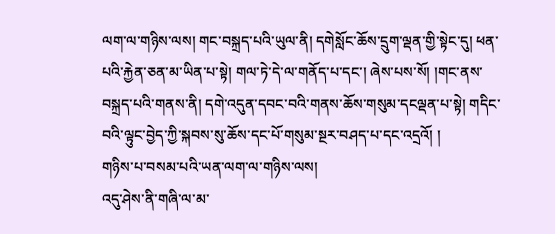ལག་ལ་གཉིས་ལས། གང་བསྐྲད་པའི་ཡུལ་ནི། དགེསློང་ཆོས་དྲུག་ལྡན་གྱི་སྟེང་དུ། ཕན་པའི་རྐྱེན་ཅན་མ་ཡིན་པ་སྟེ། གལ་ཏེ་དེ་ལ་གནོད་པ་དང་། ཞེས་པས་སོ། །གང་ནས་བསྐྲད་པའི་གནས་ནི། དགེ་འདུན་དབང་བའི་གནས་ཆོས་གསུམ་དངལྡན་པ་སྟེ། གདིང་བའི་ལྟུང་བྱེད་ཀྱི་སྐབས་སུ་ཆོས་དང་པོ་གསུམ་སྔར་བཤད་པ་དང་འདྲའོ། །
གཉིས་པ་བསམ་པའི་ཡན་ལག་ལ་གཉིས་ལས།
འདུ་ཤེས་ནི་གཞི་ལ་མ་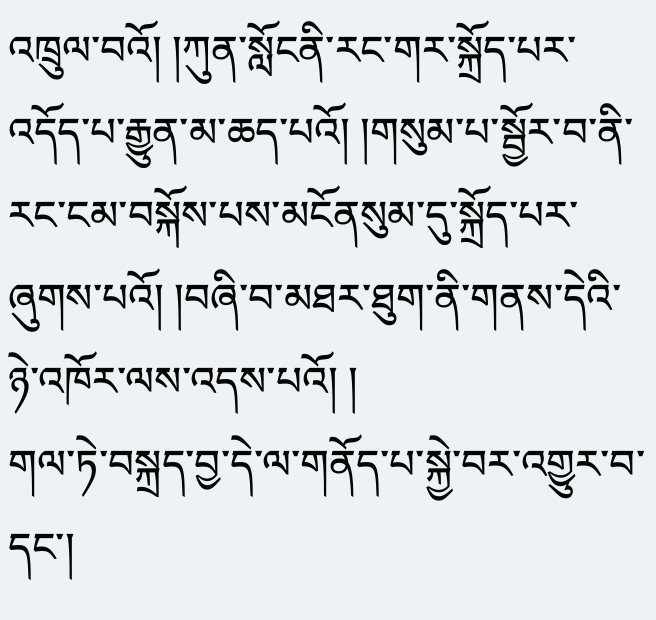འཁྲུལ་བའོ། །ཀུན་སློངནི་རང་གར་སྐྲོད་པར་འདོད་པ་རྒྱུན་མ་ཆད་པའོ། །གསུམ་པ་སྦྱོར་བ་ནི་རང་ངམ་བསྐོས་པས་མངོནསུམ་དུ་སྐྲོད་པར་ཞུགས་པའོ། །བཞི་བ་མཐར་ཐུག་ནི་གནས་དེའི་ཉེ་འཁོར་ལས་འདས་པའོ། །
གལ་ཏེ་བསྐྲད་བྱ་དེ་ལ་གནོད་པ་སྐྱེ་བར་འགྱུར་བ་དང་།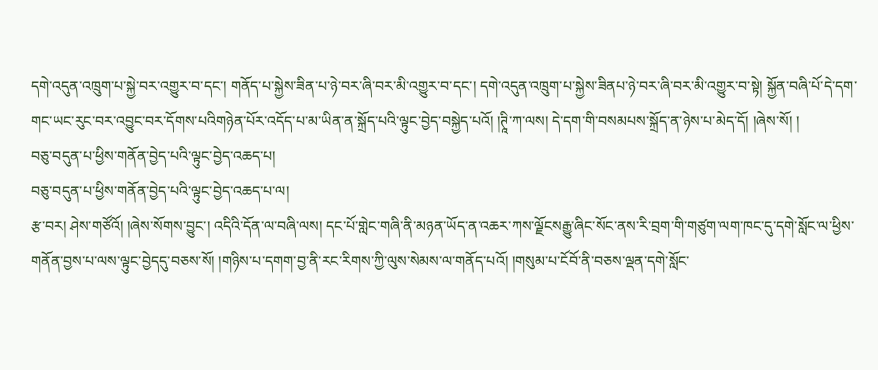དགེ་འདུན་འཁྲུག་པ་སྐྱེ་བར་འགྱུར་བ་དང་། གནོད་པ་སྐྱེས་ཟིན་པ་ཉེ་བར་ཞི་བར་མི་འགྱུར་བ་དང་། དགེ་འདུན་འཁྲུག་པ་སྐྱེས་ཟིནཔ་ཉེ་བར་ཞི་བར་མི་འགྱུར་བ་སྟེ། སྐྱོན་བཞི་པོ་དེ་དག་གང་ཡང་རུང་བར་འབྱུང་བར་དོགས་པའིགཉེན་པོར་འདོད་པ་མ་ཡིན་ན་སྐྲོད་པའི་ལྟུང་བྱེད་བསྐྱེད་པའོ། །ཊཱི་ཀ་ལས། དེ་དག་གི་བསམཔས་སྐྲོད་ན་ཉེས་པ་མེད་དོ། །ཞེས་སོ། །
བཅུ་བདུན་པ་ཕྱིས་གནོན་བྱེད་པའི་ལྟུང་བྱེད་འཆད་པ།
བཅུ་བདུན་པ་ཕྱིས་གནོན་བྱེད་པའི་ལྟུང་བྱེད་འཆད་པ་ལ།
རྩ་བར། ཤེས་གཙོའོ། །ཞེས་སོགས་བྱུང་། འདིའི་དོན་ལ་བཞི་ལས། དང་པོ་གླེང་གཞི་ནི་མཉན་ཡོད་ན་འཆར་ཀས་ལྗོངསརྒྱུ་ཞིང་སོང་ནས་རི་བྲག་གི་གཙུག་ལག་ཁང་དུ་དགེ་སློང་ལ་ཕྱིས་གནོན་བྱས་པ་ལས་ལྟུང་བྱེདདུ་བཅས་སོ། །གཉིས་པ་དགག་བྱ་ནི་རང་རིགས་ཀྱི་ལུས་སེམས་ལ་གནོད་པའོ། །གསུམ་པ་ངོབོ་ནི་བཅས་ལྡན་དགེ་སློང་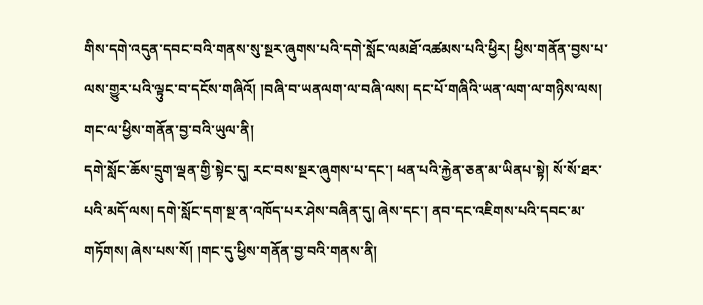གིས་དགེ་འདུན་དབང་བའི་གནས་སུ་སྔར་ཞུགས་པའི་དགེ་སློང་ལམཐོ་འཚམས་པའི་ཕྱིར། ཕྱིས་གནོན་བྱས་པ་ལས་གྱུར་པའི་ལྟུང་བ་དངོས་གཞིའོ། །བཞི་བ་ཡནལག་ལ་བཞི་ལས། དང་པོ་གཞིའི་ཡན་ལག་ལ་གཉིས་ལས། གང་ལ་ཕྱིས་གནོན་བྱ་བའི་ཡུལ་ནི།
དགེ་སློང་ཆོས་དྲུག་ལྡན་གྱི་སྟེང་དུ། རང་བས་སྔར་ཞུགས་པ་དང་། ཕན་པའི་རྐྱེན་ཅན་མ་ཡིནཔ་སྟེ། སོ་སོ་ཐར་པའི་མདོ་ལས། དགེ་སློང་དག་སྔ་ན་འཁོད་པར་ཤེས་བཞིན་དུ། ཞེས་དང་། ནབ་དང་འཇིགས་པའི་དབང་མ་གཏོགས། ཞེས་པས་སོ། །གང་དུ་ཕྱིས་གནོན་བྱ་བའི་གནས་ནི།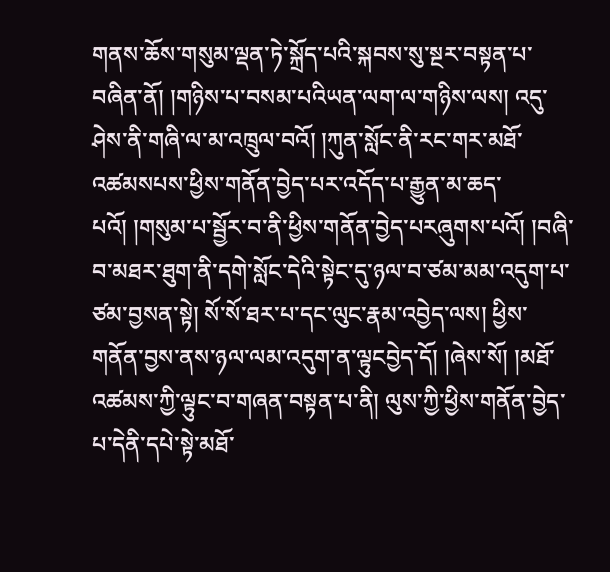གནས་ཆོས་གསུམ་ལྡན་ཏེ་སྐྲོད་པའི་སྐབས་སུ་སྔར་བསྟན་པ་བཞིན་ནོ། །གཉིས་པ་བསམ་པའིཡན་ལག་ལ་གཉིས་ལས། འདུ་ཤེས་ནི་གཞི་ལ་མ་འཁྲུལ་བའོ། །ཀུན་སློང་ནི་རང་གར་མཐོ་འཚམསཔས་ཕྱིས་གནོན་བྱེད་པར་འདོད་པ་རྒྱུན་མ་ཆད་པའོ། །གསུམ་པ་སྦྱོར་བ་ནི་ཕྱིས་གནོན་བྱེད་པརཞུགས་པའོ། །བཞི་བ་མཐར་ཐུག་ནི་དགེ་སློང་དེའི་སྟེང་དུ་ཉལ་བ་ཙམ་མམ་འདུག་པ་ཙམ་བྱསན་སྟེ། སོ་སོ་ཐར་པ་དང་ལུང་རྣམ་འབྱེད་ལས། ཕྱིས་གནོན་བྱས་ནས་ཉལ་ལམ་འདུག་ན་ལྟུངབྱེད་དོ། །ཞེས་སོ། །མཐོ་འཚམས་ཀྱི་ལྟུང་བ་གཞན་བསྟན་པ་ནི། ལུས་ཀྱི་ཕྱིས་གནོན་བྱེད་པ་དེནི་དཔེ་སྟེ་མཐོ་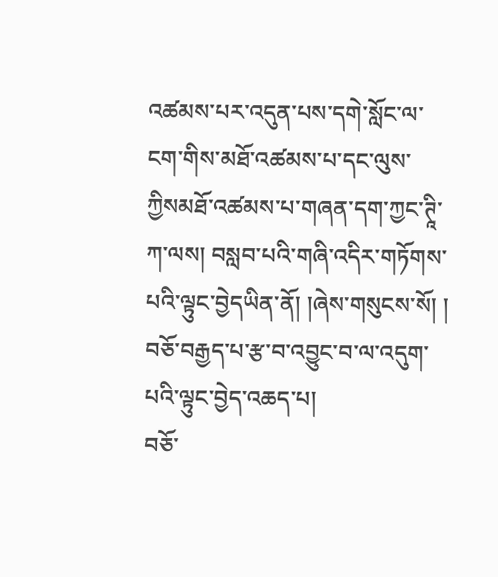འཚམས་པར་འདུན་པས་དགེ་སློང་ལ་ངག་གིས་མཐོ་འཚམས་པ་དང་ལུས་ཀྱིསམཐོ་འཚམས་པ་གཞན་དག་ཀྱང་ཊཱི་ཀ་ལས། བསླབ་པའི་གཞི་འདིར་གཏོགས་པའི་ལྟུང་བྱེདཡིན་ནོ། །ཞེས་གསུངས་སོ། །
བཅོ་བརྒྱད་པ་རྩ་བ་འབྱུང་བ་ལ་འདུག་པའི་ལྟུང་བྱེད་འཆད་པ།
བཅོ་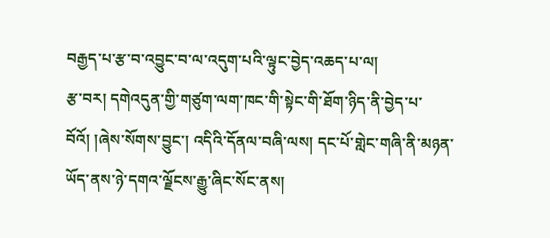བརྒྱད་པ་རྩ་བ་འབྱུང་བ་ལ་འདུག་པའི་ལྟུང་བྱེད་འཆད་པ་ལ།
རྩ་བར། དགེའདུན་གྱི་གཙུག་ལག་ཁང་གི་སྟེང་གི་ཐོག་ཉིད་ནི་བྱེད་པ་བོའོ། །ཞེས་སོགས་བྱུང་། འདིའི་དོནལ་བཞི་ལས། དང་པོ་གླེང་གཞི་ནི་མཉན་ཡོད་ནས་ཉེ་དགའ་ལྗོངས་རྒྱུ་ཞིང་སོང་ནས།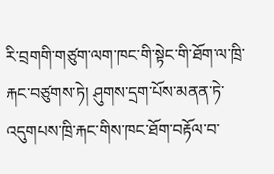རི་བྲགགི་གཙུག་ལག་ཁང་གི་སྟེང་གི་ཐོག་ལ་ཁྲི་རྐང་བཙུགས་ཏེ། ཤུགས་དྲག་པོས་མནན་ཏེ་འདུགཔས་ཁྲི་རྐང་གིས་ཁང་ཐོག་བརྟོལ་བ་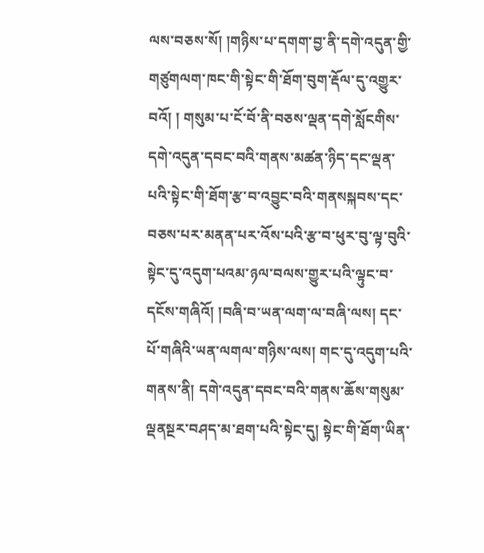ལས་བཅས་སོ། །གཉིས་པ་དགག་བྱ་ནི་དགེ་འདུན་གྱི་གཙུགལག་ཁང་གི་སྟེང་གི་ཐོག་བུག་རྡོལ་དུ་འགྱུར་བའོ། ། གསུམ་པ་ངོ་བོ་ནི་བཅས་ལྡན་དགེ་སློངགིས་དགེ་འདུན་དབང་བའི་གནས་མཚན་ཉིད་དང་ལྡན་པའི་སྟེང་གི་ཐོག་རྩ་བ་འབྱུང་བའི་གནསསྐབས་དང་བཅས་པར་མནན་པར་འོས་པའི་རྩ་བ་ཕུར་བུ་ལྟ་བུའི་སྟེང་དུ་འདུག་པའམ་ཉལ་བལས་གྱུར་པའི་ལྟུང་བ་དངོས་གཞིའོ། །བཞི་བ་ཡན་ལག་ལ་བཞི་ལས། དང་པོ་གཞིའི་ཡན་ལགལ་གཉིས་ལས། གང་དུ་འདུག་པའི་གནས་ནི། དགེ་འདུན་དབང་བའི་གནས་ཆོས་གསུམ་ལྡནསྔར་བཤད་མ་ཐག་པའི་སྟེང་དུ། སྟེང་གི་ཐོག་ཡིན་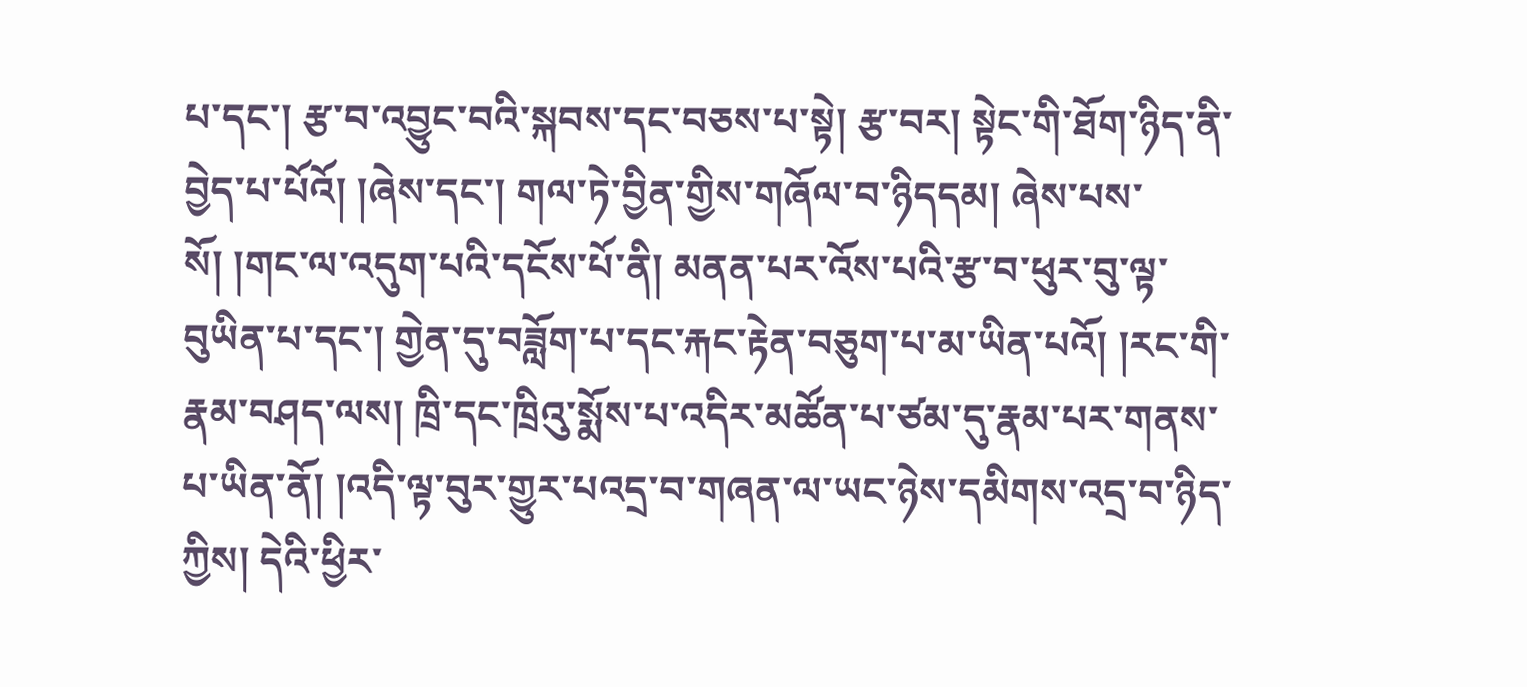པ་དང་། རྩ་བ་འབྱུང་བའི་སྐབས་དང་བཅས་པ་སྟེ། རྩ་བར། སྟེང་གི་ཐོག་ཉིད་ནི་བྱེད་པ་པོའོ། །ཞེས་དང་། གལ་ཏེ་བྱིན་གྱིས་གཞོལ་བ་ཉིདདམ། ཞེས་པས་སོ། །གང་ལ་འདུག་པའི་དངོས་པོ་ནི། མནན་པར་འོས་པའི་རྩ་བ་ཕུར་བུ་ལྟ་བུཡིན་པ་དང་། གྱེན་དུ་བཟློག་པ་དང་རྐང་རྟེན་བཅུག་པ་མ་ཡིན་པའོ། །རང་གི་རྣམ་བཤད་ལས། ཁྲི་དང་ཁྲིའུ་སྨོས་པ་འདིར་མཚོན་པ་ཙམ་དུ་རྣམ་པར་གནས་པ་ཡིན་ནོ། །འདི་ལྟ་བུར་གྱུར་པའདྲ་བ་གཞན་ལ་ཡང་ཉེས་དམིགས་འདྲ་བ་ཉིད་ཀྱིས། དེའི་ཕྱིར་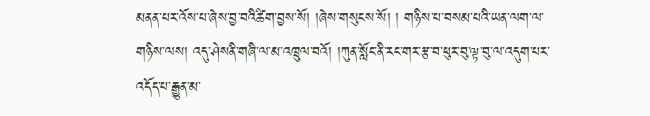མནན་པར་འོས་པ་ཞེས་བྱ་བའིཚིག་བྱས་སོ། །ཞེས་གསུངས་སོ། ། གཉིས་པ་བསམ་པའི་ཡན་ལག་ལ་གཉིས་ལས། འདུ་ཤེསནི་གཞི་ལ་མ་འཁྲུལ་བའོ། །ཀུན་སློང་ནི་རང་གར་རྩ་བ་ཕུར་བུ་ལྟ་བུ་ལ་འདུག་པར་འདོད་པ་རྒྱུན་མ་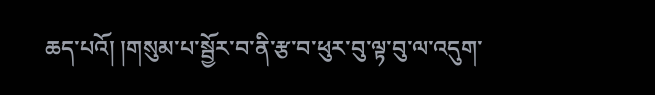ཆད་པའོ། །གསུམ་པ་སྦྱོར་བ་ནི་རྩ་བ་ཕུར་བུ་ལྟ་བུ་ལ་འདུག་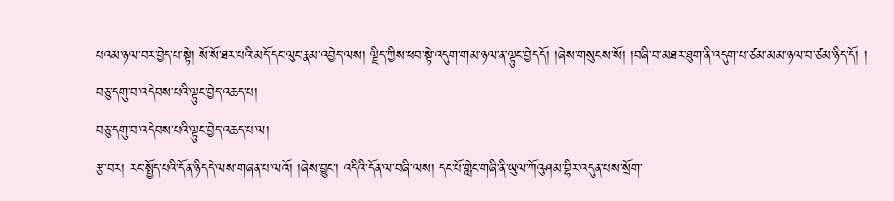པའམ་ཉལ་བར་བྱེད་པ་སྟེ། སོ་སོ་ཐར་པའི་མདོ་དང་ལུང་རྣམ་འབྱེད་ལས། ལྗིད་ཀྱིས་ཕབ་སྟེ་འདུག་གམ་ཉལ་ན་ལྟུང་བྱེདདོ། །ཞེས་གསུངས་སོ། །བཞི་བ་མཐར་ཐུག་ནི་འདུག་པ་ཙམ་མམ་ཉལ་བ་ཙམ་ཉིད་དོ། །
བཅུ་དགུ་བ་འདེབས་པའི་ལྟུང་བྱེད་འཆད་པ།
བཅུ་དགུ་བ་འདེབས་པའི་ལྟུང་བྱེད་འཆད་པ་ལ།
རྩ་བར། རང་སྤྱོད་པའི་དོན་ཉིདདེ་ལས་གཞན་པ་ལའོ། །ཞེས་བྱུང་། འདིའི་དོན་ལ་བཞི་ལས། དང་པོ་གླེང་གཞི་ནི་ཡུལ་ཀོའུཤམ་བྷིར་འདུན་པས་སྲོག་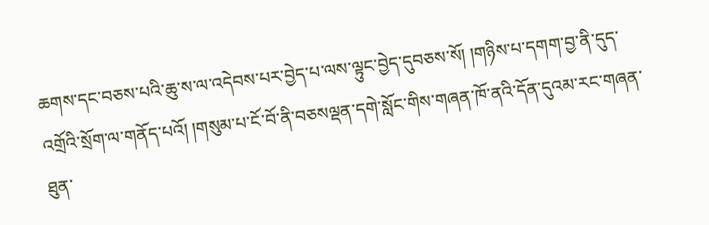ཆགས་དང་བཅས་པའི་ཆུ་ས་ལ་འདེབས་པར་བྱེད་པ་ལས་ལྟུང་བྱེད་དུབཅས་སོ། །གཉིས་པ་དགག་བྱ་ནི་དུད་འགྲོའི་སྲོག་ལ་གནོད་པའོ། །གསུམ་པ་ངོ་བོ་ནི་བཅསལྡན་དགེ་སློང་གིས་གཞན་ཁོ་ནའི་དོན་དུའམ་རང་གཞན་ཐུན་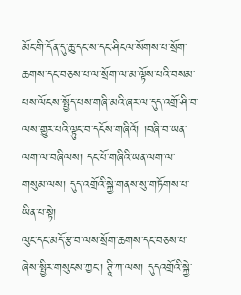མོང་གི་དོན་དུ་ཆུ་དང་ས་དང་ཤིངལ་སོགས་པ་སྲོག་ཆགས་དང་བཅས་པ་ལ་སྲོག་ལ་མ་ལྟོས་པའི་བསམ་པས་ལོངས་སྤྱོད་པས་གཞི་མའི་ཞར་ལ་དུད་འགྲོ་ཤི་བ་ལས་གྱུར་པའི་ལྟུང་བ་དངོས་གཞིའོ། །བཞི་བ་ཡན་ལག་ལ་བཞིལས། དང་པོ་གཞིའི་ཡན་ལག་ལ་གསུམ་ལས། དུད་འགྲོའི་སྐྱེ་གནས་སུ་གཏོགས་པ་ཡིན་པ་སྟེ།
ལུང་དང་མདོ་རྩ་བ་ལས་སྲོག་ཆགས་དང་བཅས་པ་ཞེས་སྤྱིར་གསུངས་ཀྱང་། ཊཱི་ཀ་ལས། དུདའགྲོའི་སྐྱེ་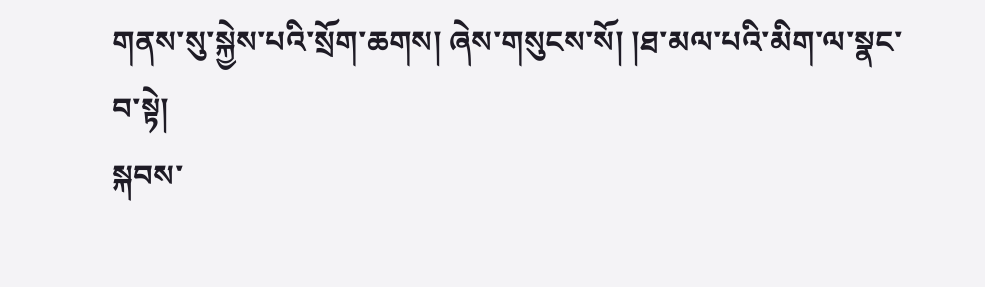གནས་སུ་སྐྱེས་པའི་སྲོག་ཆགས། ཞེས་གསུངས་སོ། །ཐ་མལ་པའི་མིག་ལ་སྣང་བ་སྟེ།
སྐབས་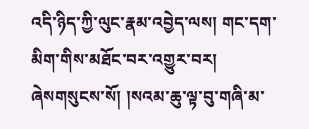འདི་ཉིད་ཀྱི་ལུང་རྣམ་འབྱེད་ལས། གང་དག་མིག་གིས་མཐོང་བར་འགྱུར་བར། ཞེསགསུངས་སོ། །སའམ་ཆུ་ལྟ་བུ་གཞི་མ་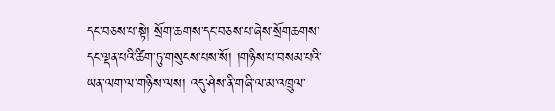དང་བཅས་པ་སྟེ། སྲོག་ཆགས་དང་བཅས་པ་ཞེས་སྲོགཆགས་དང་ལྡན་པའི་ཚིག་ཏུ་གསུངས་པས་སོ། །གཉིས་པ་བསམ་པའི་ཡན་ལག་ལ་གཉིས་ལས། འདུ་ཤེས་ནི་གཞི་ལ་མ་འཁྲུལ་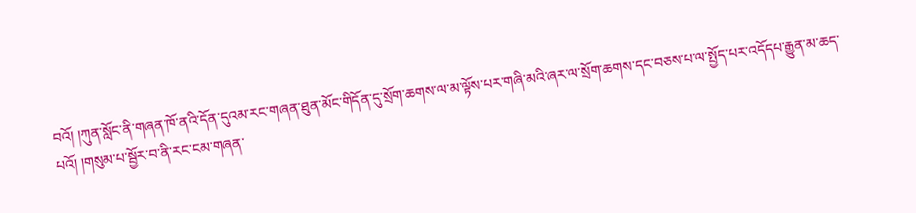བའོ། །ཀུན་སློང་ནི་གཞན་ཁོ་ནའི་དོན་དུའམ་རང་གཞན་ཐུན་མོང་གིདོན་དུ་སྲོག་ཆགས་ལ་མ་ལྟོས་པར་གཞི་མའི་ཞར་ལ་སྲོག་ཆགས་དང་བཅས་པ་ལ་སྤྱོད་པར་འདོདཔ་རྒྱུན་མ་ཆད་པའོ། །གསུམ་པ་སྦྱོར་བ་ནི་རང་ངམ་གཞན་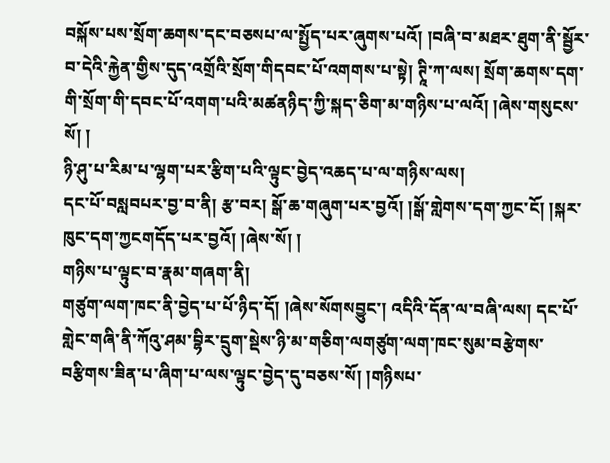བསྐོས་པས་སྲོག་ཆགས་དང་བཅསཔ་ལ་སྤྱོད་པར་ཞུགས་པའོ། །བཞི་བ་མཐར་ཐུག་ནི་སྦྱོར་བ་དེའི་རྐྱེན་གྱིས་དུད་འགྲོའི་སྲོག་གིདབང་པོ་འགགས་པ་སྟེ། ཊཱི་ཀ་ལས། སྲོག་ཆགས་དག་གི་སྲོག་གི་དབང་པོ་འགག་པའི་མཚནཉིད་ཀྱི་སྐད་ཅིག་མ་གཉིས་པ་ལའོ། །ཞེས་གསུངས་སོ། །
ཉི་ཤུ་པ་རིམ་པ་ལྷག་པར་རྩིག་པའི་ལྟུང་བྱེད་འཆད་པ་ལ་གཉིས་ལས།
དང་པོ་བསླབཔར་བྱ་བ་ནི། རྩ་བར། སྒོ་ཆ་གཞུག་པར་བྱའོ། །སྒོ་གླེགས་དག་ཀྱང་ངོ། །སྐར་ཁུང་དག་ཀྱངགདོད་པར་བྱའོ། །ཞེས་སོ། །
གཉིས་པ་ལྟུང་བ་རྣམ་གཞག་ནི།
གཙུག་ལག་ཁང་ནི་བྱེད་པ་པོ་ཉིད་དོ། །ཞེས་སོགསབྱུང་། འདིའི་དོན་ལ་བཞི་ལས། དང་པོ་གླེང་གཞི་ནི་ཀོའུ་ཤམ་བྷིར་དྲུག་སྡེས་ཉི་མ་གཅིག་ལགཙུག་ལག་ཁང་སུམ་བརྩེགས་བརྩིགས་ཟིན་པ་ཞིག་པ་ལས་ལྟུང་བྱེད་དུ་བཅས་སོ། །གཉིསཔ་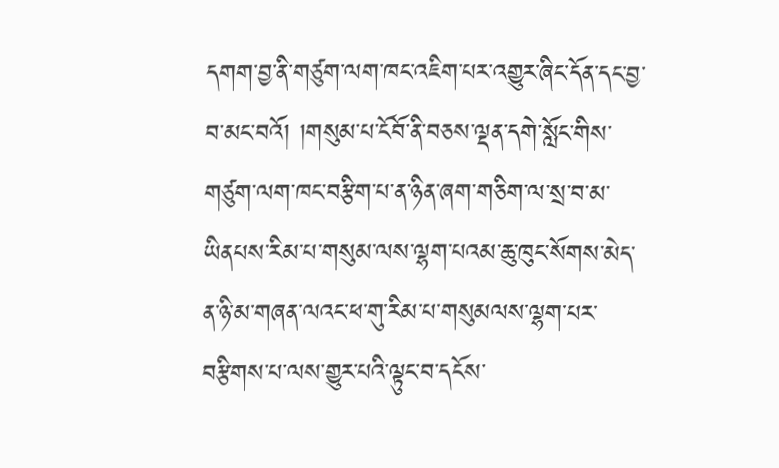དགག་བྱ་ནི་གཙུག་ལག་ཁང་འཇིག་པར་འགྱུར་ཞིང་དོན་དང་བྱ་བ་མང་བའོ། །གསུམ་པ་ངོབོ་ནི་བཅས་ལྡན་དགེ་སློང་གིས་གཙུག་ལག་ཁང་བརྩིག་པ་ན་ཉིན་ཞག་གཅིག་ལ་སྲ་བ་མ་ཡིནཔས་རིམ་པ་གསུམ་ལས་ལྷག་པའམ་ཆུ་ཁུང་སོགས་མེད་ན་ཉི་མ་གཞན་ལའང་ཕ་གུ་རིམ་པ་གསུམལས་ལྷག་པར་བརྩིགས་པ་ལས་གྱུར་པའི་ལྟུང་བ་དངོས་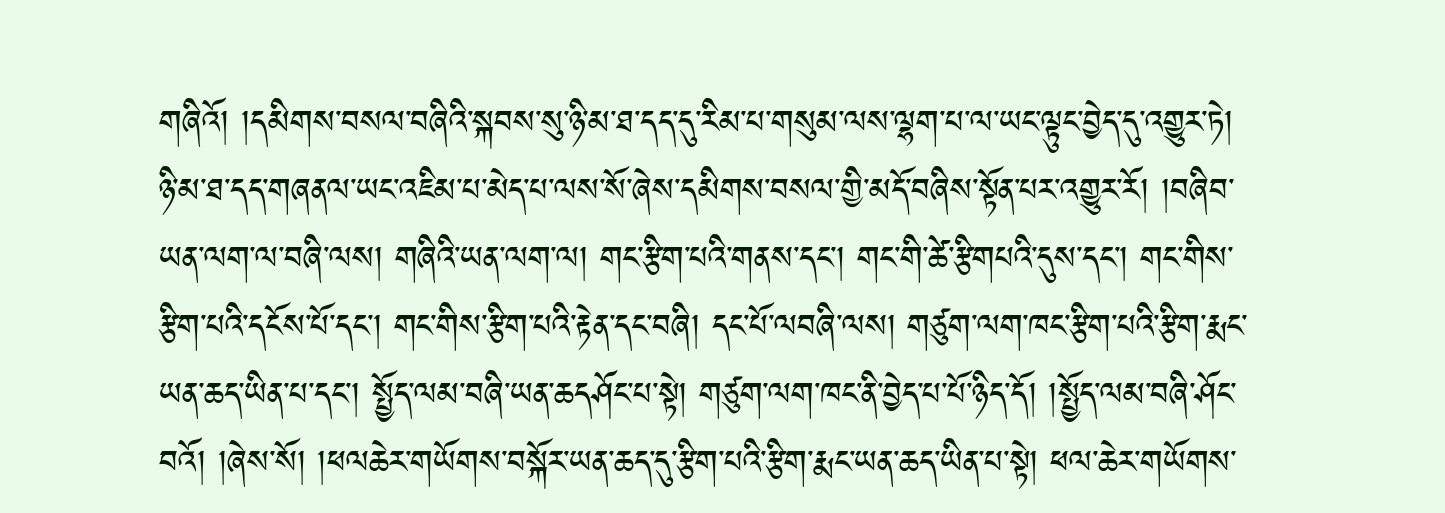གཞིའོ། །དམིགས་བསལ་བཞིའི་སྐབས་སུ་ཉི་མ་ཐ་དད་དུ་རིམ་པ་གསུམ་ལས་ལྷག་པ་ལ་ཡང་ལྟུང་བྱེད་དུ་འགྱུར་ཏེ། ཉི་མ་ཐ་དད་གཞནལ་ཡང་འཇིམ་པ་མེད་པ་ལས་སོ་ཞེས་དམིགས་བསལ་གྱི་མདོ་བཞིས་སྟོན་པར་འགྱུར་རོ། །བཞིབ་ཡན་ལག་ལ་བཞི་ལས། གཞིའི་ཡན་ལག་ལ། གང་རྩིག་པའི་གནས་དང་། གང་གི་ཚེ་རྩིགཔའི་དུས་དང་། གང་གིས་རྩིག་པའི་དངོས་པོ་དང་། གང་གིས་རྩིག་པའི་རྟེན་དང་བཞི། དང་པོ་ལབཞི་ལས། གཙུག་ལག་ཁང་རྩིག་པའི་རྩིག་རྨང་ཡན་ཆད་ཡིན་པ་དང་། སྤྱོད་ལམ་བཞི་ཡན་ཆདཤོང་པ་སྟེ། གཙུག་ལག་ཁང་ནི་བྱེད་པ་པོ་ཉིད་དོ། །སྤྱོད་ལམ་བཞི་ཤོང་བའོ། །ཞེས་སོ། །ཕལཆེར་གཡོགས་བསྐོར་ཡན་ཆད་དུ་རྩིག་པའི་རྩིག་རྨང་ཡན་ཆད་ཡིན་པ་སྟེ། ཕལ་ཆེར་གཡོགས་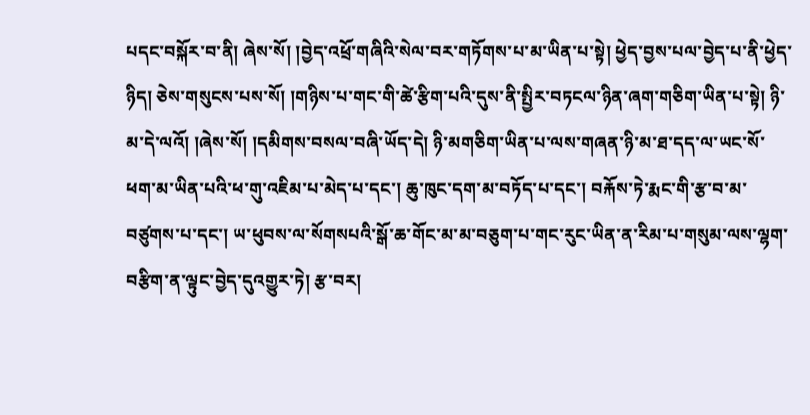པདང་བསྐོར་བ་ནི། ཞེས་སོ། །བྱེད་འཕྲོ་གཞིའི་སེལ་བར་གཏོགས་པ་མ་ཡིན་པ་སྟེ། ཕྱེད་བྱས་པལ་བྱེད་པ་ནི་ཕྱེད་ཉིད། ཅེས་གསུངས་པས་སོ། །གཉིས་པ་གང་གི་ཚེ་རྩིག་པའི་དུས་ནི་སྤྱིར་བཏངལ་ཉིན་ཞག་གཅིག་ཡིན་པ་སྟེ། ཉི་མ་དེ་ལའོ། །ཞེས་སོ། །དམིགས་བསལ་བཞི་ཡོད་དེ། ཉི་མགཅིག་ཡིན་པ་ལས་གཞན་ཉི་མ་ཐ་དད་ལ་ཡང་སོ་ཕག་མ་ཡིན་པའི་ཕ་གུ་འཇིམ་པ་མེད་པ་དང་། ཆུ་ཁུང་དག་མ་བཏོད་པ་དང་། བརྐོས་ཏེ་རྨང་གི་རྩ་བ་མ་བཙུགས་པ་དང་། ཡ་ཕུབས་ལ་སོགསཔའི་སྒོ་ཆ་གོང་མ་མ་བཅུག་པ་གང་རུང་ཡིན་ན་རིམ་པ་གསུམ་ལས་ལྷག་བརྩིག་ན་ལྟུང་བྱེད་དུའགྱུར་ཏེ། རྩ་བར།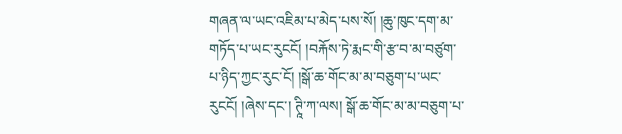གཞན་ལ་ཡང་འཇིམ་པ་མེད་པས་སོ། །ཆུ་ཁུང་དག་མ་གཏོད་པ་ཡང་རུངངོ། །བརྐོས་ཏེ་རྨང་གི་རྩ་བ་མ་བཙུག་པ་ཉིད་ཀྱང་རུང་ངོ། །སྒོ་ཆ་གོང་མ་མ་བཅུག་པ་ཡང་རུངངོ། །ཞེས་དང་། ཊཱི་ཀ་ལས། སྒོ་ཆ་གོང་མ་མ་བཅུག་པ་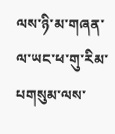ལས་ཉི་མ་གཞན་ལ་ཡང་ཕ་གུ་རིམ་པགསུམ་ལས་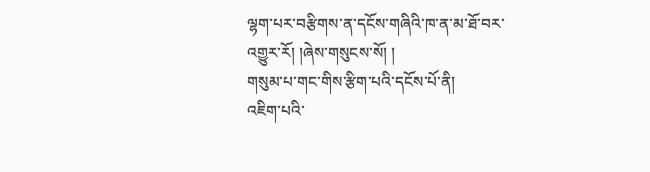ལྷག་པར་བརྩིགས་ན་དངོས་གཞིའི་ཁ་ན་མ་ཐོ་བར་འགྱུར་རོ། །ཞེས་གསུངས་སོ། །
གསུམ་པ་གང་གིས་རྩིག་པའི་དངོས་པོ་ནི།
འཇིག་པའི་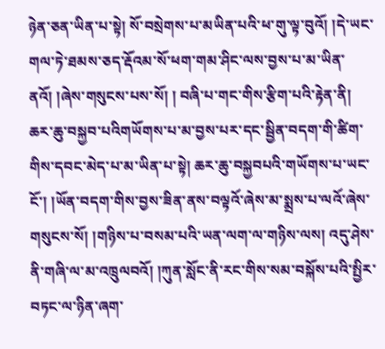ཉེན་ཅན་ཡིན་པ་སྟེ། སོ་བསྲེགས་པ་མཡིན་པའི་ཕ་གུ་ལྟ་བུའོ། །དེ་ཡང་གལ་ཏེ་ཐམས་ཅད་རྡོའམ་སོ་ཕག་གམ་ཤིང་ལས་བྱས་པ་མ་ཡིན་ནའོ། །ཞེས་གསུངས་པས་སོ། ། བཞི་པ་གང་གིས་རྩིག་པའི་རྟེན་ནི། ཆར་ཆུ་བསྐྱབ་པའིགཡོགས་པ་མ་བྱས་པར་དང་སྦྱིན་བདག་གི་ཚིག་གིས་དབང་མེད་པ་མ་ཡིན་པ་སྟེ། ཆར་ཆུ་བསྐྱབཔའི་གཡོགས་པ་ཡང་ངོ་། །ཡོན་བདག་གིས་བྱས་ཟིན་ནས་བལྟའོ་ཞེས་མ་སྨྲས་པ་ལའོ་ཞེས་གསུངས་སོ། །གཉིས་པ་བསམ་པའི་ཡན་ལག་ལ་གཉིས་ལས། འདུ་ཤེས་ནི་གཞི་ལ་མ་འཁྲུལབའོ། །ཀུན་སློང་ནི་རང་གིས་སམ་བསྐོས་པའི་སྤྱིར་བཏང་ལ་ཉིན་ཞག་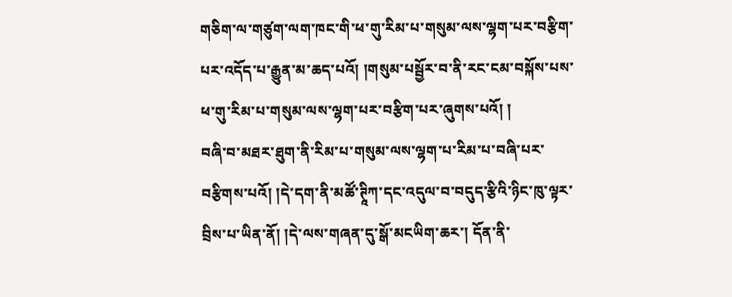གཅིག་ལ་གཙུག་ལག་ཁང་གི་ཕ་གུ་རིམ་པ་གསུམ་ལས་ལྷག་པར་བརྩིག་པར་འདོད་པ་རྒྱུན་མ་ཆད་པའོ། །གསུམ་པསྦྱོར་བ་ནི་རང་ངམ་བསྐོས་པས་ཕ་གུ་རིམ་པ་གསུམ་ལས་ལྷག་པར་བརྩིག་པར་ཞུགས་པའོ། །
བཞི་བ་མཐར་ཐུག་ནི་རིམ་པ་གསུམ་ལས་ལྷག་པ་རིམ་པ་བཞི་པར་བརྩིགས་པའོ། །དེ་དག་ནི་མཚོ་ཊཱིཀ་དང་འདུལ་བ་བདུད་རྩིའི་ཉིང་ཁུ་ལྟར་བྲིས་པ་ཡིན་ནོ། །དེ་ལས་གཞན་དུ་སྒོ་མངཡིག་ཆར་། དོན་ནི་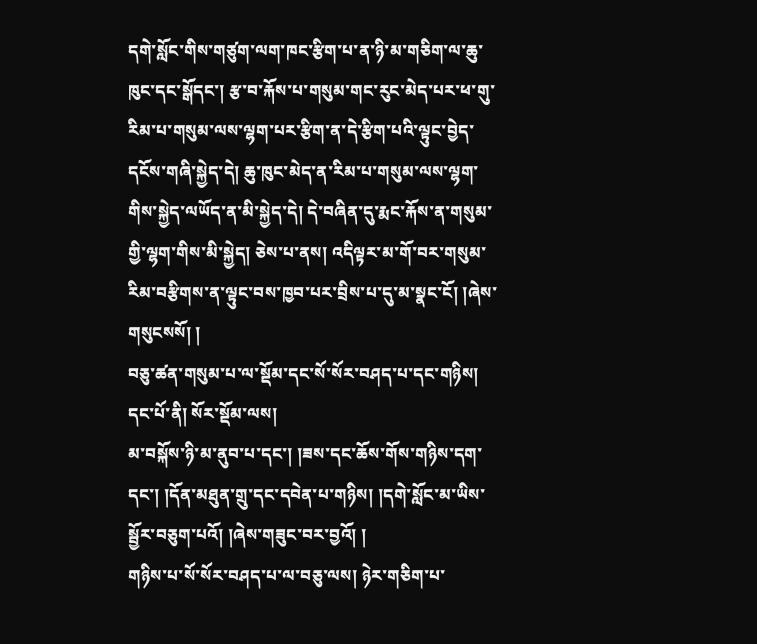དགེ་སློང་གིས་གཙུག་ལག་ཁང་རྩིག་པ་ན་ཉི་མ་གཅིག་ལ་ཆུ་ཁུང་དང་སྒོདང་། རྩ་བ་རྐོས་པ་གསུམ་གང་རུང་མེད་པར་ཕ་གུ་རིམ་པ་གསུམ་ལས་ལྷག་པར་རྩིག་ན་དེ་རྩིག་པའི་ལྟུང་བྱེད་དངོས་གཞི་སྐྱེད་དེ། ཆུ་ཁུང་མེད་ན་རིམ་པ་གསུམ་ལས་ལྷག་གིས་སྐྱེད་ལཡོད་ན་མི་སྐྱེད་དེ། དེ་བཞིན་དུ་རྨང་རྐོས་ན་གསུམ་གྱི་ལྷག་གིས་མི་སྐྱེད། ཅེས་པ་ནས། འདིལྟར་མ་གོ་བར་གསུམ་རིམ་བརྩིགས་ན་ལྟུང་བས་ཁྱབ་པར་བྲིས་པ་དུ་མ་སྣང་ངོ། །ཞེས་གསུངསསོ། །
བཅུ་ཚན་གསུམ་པ་ལ་སྡོམ་དང་སོ་སོར་བཤད་པ་དང་གཉིས། དང་པོ་ནི། སོར་སྡོམ་ལས།
མ་བསྐོས་ཉི་མ་ནུབ་པ་དང་། །ཟས་དང་ཆོས་གོས་གཉིས་དག་དང་། །དོན་མཐུན་གྲུ་དང་དབེན་པ་གཉིས། །དགེ་སློང་མ་ཡིས་སྦྱོར་བཅུག་པའོ། །ཞེས་གཟུང་བར་བྱའོ། །
གཉིས་པ་སོ་སོར་བཤད་པ་ལ་བཅུ་ལས། ཉེར་གཅིག་པ་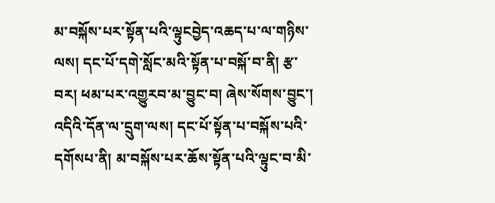མ་བསྐོས་པར་སྟོན་པའི་ལྟུངབྱེད་འཆད་པ་ལ་གཉིས་ལས། དང་པོ་དགེ་སློང་མའི་སྟོན་པ་བསྐོ་བ་ནི། རྩ་བར། ཕམ་པར་འགྱུརབ་མ་བྱུང་བ། ཞེས་སོགས་བྱུང་། འདིའི་དོན་ལ་དྲུག་ལས། དང་པོ་སྟོན་པ་བསྐོས་པའི་དགོསཔ་ནི། མ་བསྐོས་པར་ཆོས་སྟོན་པའི་ལྟུང་བ་མི་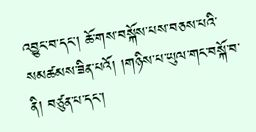འབྱུང་བ་དང་། ཆོ་གས་བསྐོས་པས་བཅས་པའི་སམཚམས་ཟིན་པའོ། །གཉིས་པ་ཡུལ་གང་བསྐོ་བ་ནི། བཙུན་པ་དང་།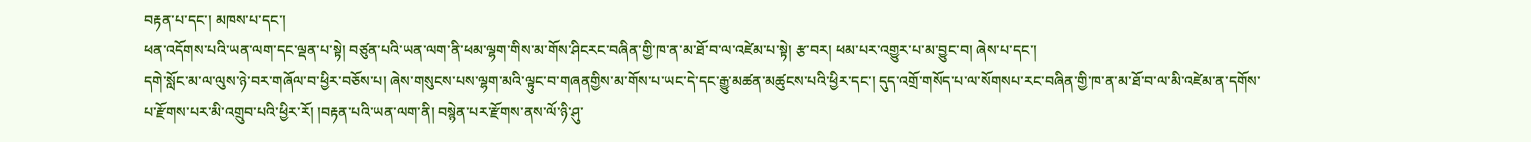བརྟན་པ་དང་། མཁས་པ་དང་།
ཕན་འདོགས་པའི་ཡན་ལག་དང་ལྡན་པ་སྟེ། བཙུན་པའི་ཡན་ལག་ནི་ཕམ་ལྷག་གིས་མ་གོས་ཤིངརང་བཞིན་གྱི་ཁ་ན་མ་ཐོ་བ་ལ་འཛེམ་པ་སྟེ། རྩ་བར། ཕམ་པར་འགྱུར་པ་མ་བྱུང་བ། ཞེས་པ་དང་།
དགེ་སློང་མ་ལ་ལུས་ཉེ་བར་གཞོལ་བ་ཕྱིར་བཅོས་པ། ཞེས་གསུངས་པས་ལྷག་མའི་ལྟུང་བ་གཞནགྱིས་མ་གོས་པ་ཡང་དེ་དང་རྒྱུ་མཚན་མཚུངས་པའི་ཕྱིར་དང་། དུད་འགྲོ་གསོད་པ་ལ་སོགསཔ་རང་བཞིན་གྱི་ཁ་ན་མ་ཐོ་བ་ལ་མི་འཛེམ་ན་དགོས་པ་རྫོགས་པར་མི་འགྲུབ་པའི་ཕྱིར་རོ། །བརྟན་པའི་ཡན་ལག་ནི། བསྙེན་པར་རྫོགས་ནས་ལོ་ཉི་ཤུ་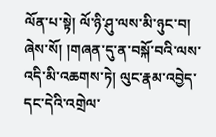ལོན་པ་སྟེ། ལོ་ཉི་ཤུ་ལས་མི་ཉུང་བ། ཞེས་སོ། །གཞན་དུ་ན་བསྐོ་བའི་ལས་འདི་མི་འཆགས་ཏེ། ལུང་རྣམ་འབྱེད་དང་དེའི་འགྲེལ་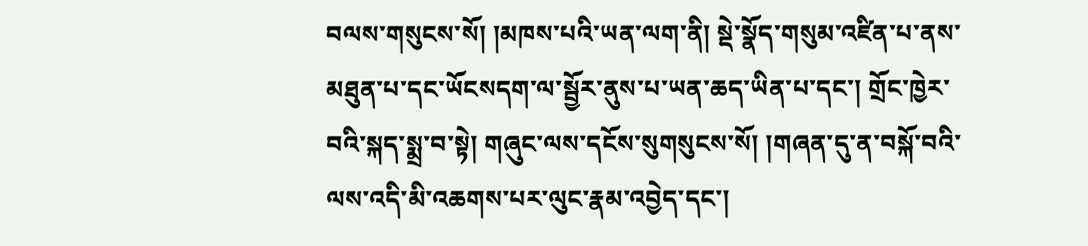བལས་གསུངས་སོ། །མཁས་པའི་ཡན་ལག་ནི། སྡེ་སྣོད་གསུམ་འཛིན་པ་ནས་མཐུན་པ་དང་ཡོངསདག་ལ་སྦྱོར་ནུས་པ་ཡན་ཆད་ཡིན་པ་དང་། གྲོང་ཁྱེར་བའི་སྐད་སྨྲ་བ་སྟེ། གཞུང་ལས་དངོས་སུགསུངས་སོ། །གཞན་དུ་ན་བསྐོ་བའི་ལས་འདི་མི་འཆགས་པར་ལུང་རྣམ་འབྱེད་དང་།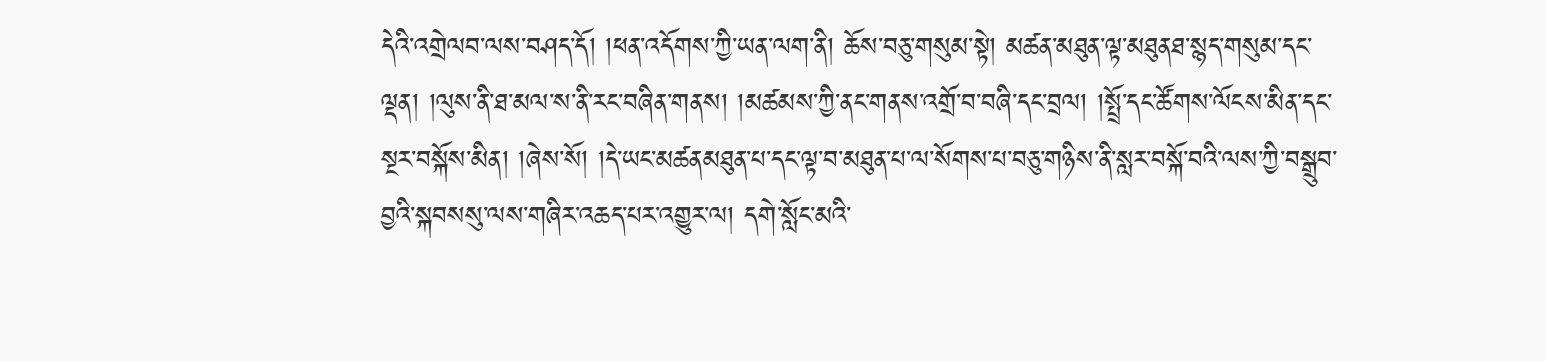དེའི་འགྲེལབ་ལས་བཤད་དོ། །ཕན་འདོགས་ཀྱི་ཡན་ལག་ནི། ཆོས་བཅུ་གསུམ་སྟེ། མཚན་མཐུན་ལྟ་མཐུནཐ་སྙད་གསུམ་དང་ལྡན། །ལུས་ནི་ཐ་མལ་ས་ནི་རང་བཞིན་གནས། །མཚམས་ཀྱི་ནང་གནས་འགྲོ་བ་བཞི་དང་བྲལ། །སྤྲོ་དང་ཚོགས་ལོངས་མིན་དང་སྔར་བསྐོས་མིན། །ཞེས་སོ། །དེ་ཡང་མཚནམཐུན་པ་དང་ལྟ་བ་མཐུན་པ་ལ་སོགས་པ་བཅུ་གཉིས་ནི་སླར་བསྐོ་བའི་ལས་ཀྱི་བསྒྲུབ་བྱའི་སྐབསསུ་ལས་གཞིར་འཆད་པར་འགྱུར་ལ། དགེ་སློང་མའི་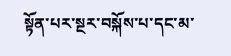སྟོན་པར་སྔར་བསྐོས་པ་དང་མ་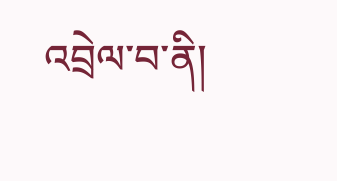འབྲེལ་བ་ནི།